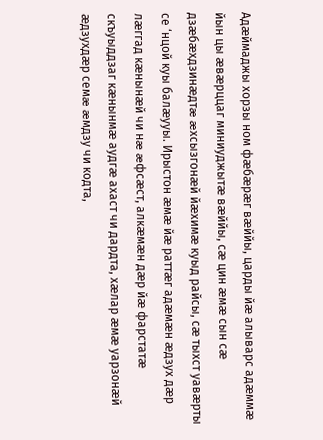Адæймаджы хорзы ном фæбæрæг вæййы, царды йæ алыварс адæммæ йын цы æвæрццаг миниуджытæ вæййы, сæ цин æмæ сын сæ дзæбæхдзинæдтæ æхсызгонæй йæхимæ куыд райсы, сæ тыхст уавæрты се ‘нцой куы балæууы. Ирыстон æмæ йæ раттæг адæмæн æдзух дæр лæггад кæнынæй чи нæ æфсæст, алкæмæн дæр йæ фарстатæ скъуыддзаг кæнынмæ аудгæ ахаст чи дардта, хæлар æмæ уарзонæй æдзухдæр семæ æмдзу чи кодта,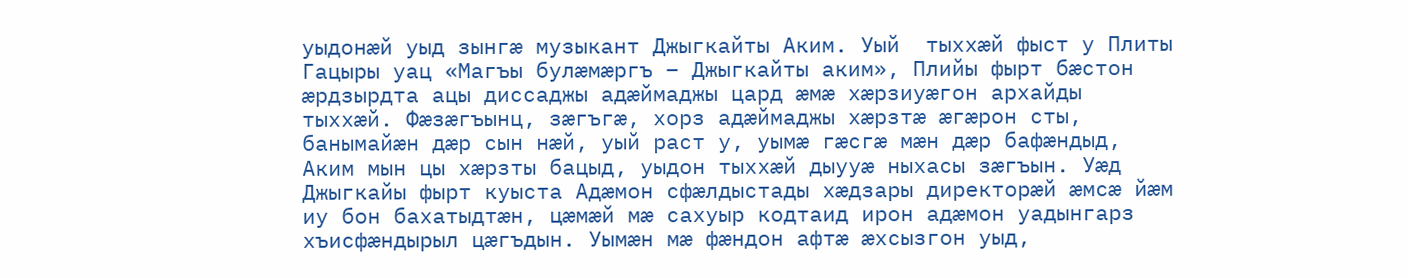уыдонæй уыд зынгæ музыкант Джыгкайты Аким. Уый  тыххæй фыст у Плиты Гацыры уац «Магъы булæмæргъ – Джыгкайты аким», Плийы фырт бæстон æрдзырдта ацы диссаджы адæймаджы цард æмæ хæрзиуæгон архайды тыххæй. Фæзæгъынц, зæгъгæ, хорз адæймаджы хæрзтæ æгæрон сты, банымайæн дæр сын нæй, уый раст у, уымæ гæсгæ мæн дæр бафæндыд, Аким мын цы хæрзты бацыд, уыдон тыххæй дыууæ ныхасы зæгъын. Уæд Джыгкайы фырт куыста Адæмон сфæлдыстады хæдзары директорæй æмсæ йæм иу бон бахатыдтæн, цæмæй мæ сахуыр кодтаид ирон адæмон уадынгарз хъисфæндырыл цæгъдын. Уымæн мæ фæндон афтæ æхсызгон уыд,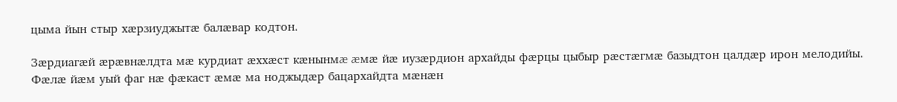цыма йын стыр хæрзиуджытæ балæвар кодтон.

Зæрдиагæй æрæвнæлдта мæ курдиат æххæст кæнынмæ æмæ йæ иузæрдион архайды фæрцы цыбыр рæстæгмæ базыдтон цалдæр ирон мелодийы. Фæлæ йæм уый фаг нæ фæкаст æмæ ма ноджыдæр бацархайдта мæнæн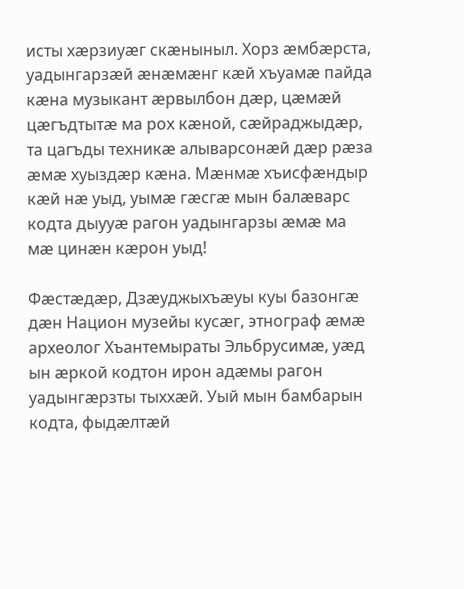исты хæрзиуæг скæныныл. Хорз æмбæрста, уадынгарзæй æнæмæнг кæй хъуамæ пайда кæна музыкант æрвылбон дæр, цæмæй цæгъдтытæ ма рох кæной, сæйраджыдæр, та цагъды техникæ алыварсонæй дæр рæза æмæ хуыздæр кæна. Мæнмæ хъисфæндыр кæй нæ уыд, уымæ гæсгæ мын балæварс кодта дыууæ рагон уадынгарзы æмæ ма мæ цинæн кæрон уыд!

Фæстæдæр, Дзæуджыхъæуы куы базонгæ дæн Национ музейы кусæг, этнограф æмæ археолог Хъантемыраты Эльбрусимæ, уæд ын æркой кодтон ирон адæмы рагон уадынгæрзты тыххæй. Уый мын бамбарын кодта, фыдæлтæй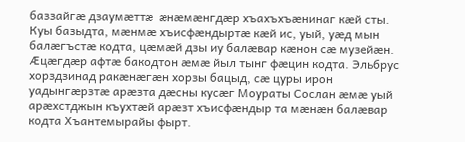баззайгæ дзаумæттæ æнæмæнгдæр хъахъхъæнинаг кæй сты. Куы базыдта, мæнмæ хъисфæндыртæ кæй ис, уый, уæд мын балæгъстæ кодта, цæмæй дзы иу балæвар кæнон сæ музейæн. Æцæгдæр афтæ бакодтон æмæ йыл тынг фæцин кодта. Эльбрус хорздзинад ракæнæгæн хорзы бацыд, сæ цуры ирон уадынгæрзтæ арæзта дæсны кусæг Моураты Сослан æмæ уый арæхстджын къухтæй арæзт хъисфæндыр та мæнæн балæвар кодта Хъантемырайы фырт.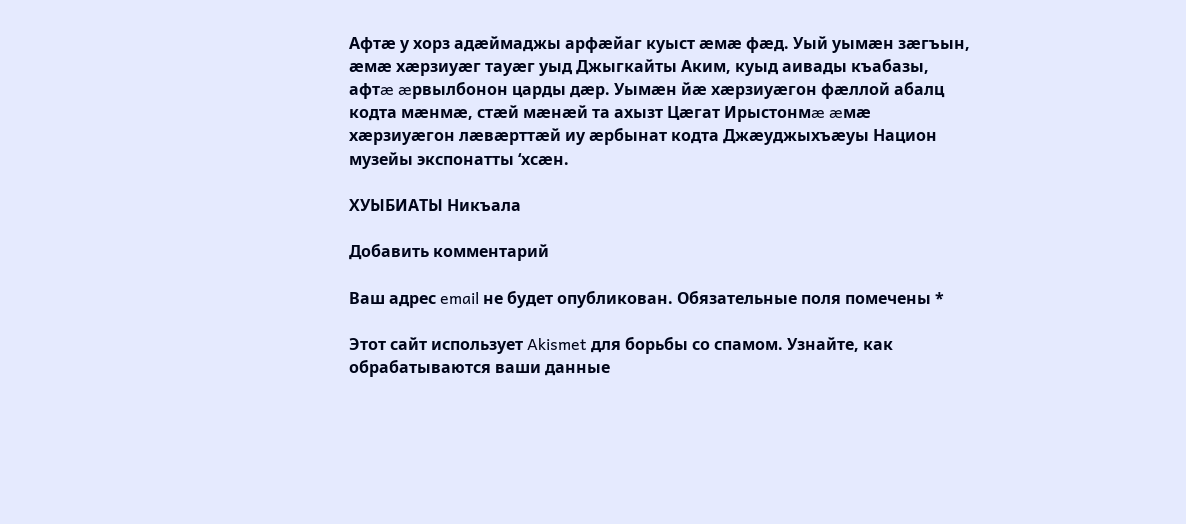Афтæ у хорз адæймаджы арфæйаг куыст æмæ фæд. Уый уымæн зæгъын, æмæ хæрзиуæг тауæг уыд Джыгкайты Аким, куыд аивады къабазы, афтæ æрвылбонон царды дæр. Уымæн йæ хæрзиуæгон фæллой абалц кодта мæнмæ, стæй мæнæй та ахызт Цæгат Ирыстонмæ æмæ хæрзиуæгон лæвæрттæй иу æрбынат кодта Джæуджыхъæуы Национ музейы экспонатты ‘хсæн.

ХУЫБИАТЫ Никъала

Добавить комментарий

Ваш адрес email не будет опубликован. Обязательные поля помечены *

Этот сайт использует Akismet для борьбы со спамом. Узнайте, как обрабатываются ваши данные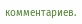комментариев.